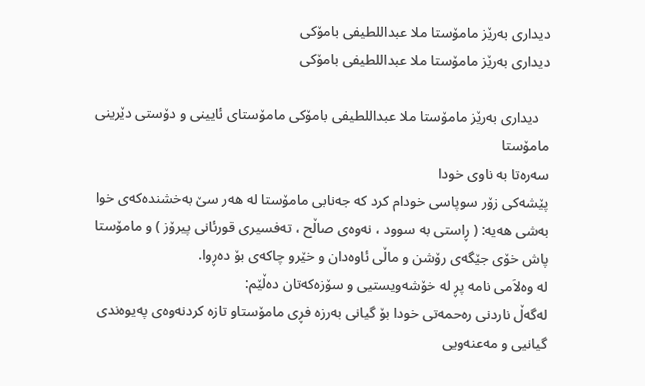دیداری‌ به‌رێز مامۆستا ملا عبداللطیفی‌ بامۆكی‌
دیداری‌ به‌رێز مامۆستا ملا عبداللطیفی‌ بامۆكی‌

   دیداری‌ به‌رێز مامۆستا ملا عبداللطیفی‌ بامۆكی‌ مامۆستای‌ ئایینی‌ و دۆستی‌ دێرینی‌ مامۆستا
سه‌ره‌تا به‌ ناوی‌ خودا
پێشه‌كی‌ زۆر سوپاسی‌ خودام كرد كه‌ جه‌نابی‌ مامۆستا له‌ هه‌ر سێ‌ به‌خشنده‌كه‌ی‌ خوا به‌شی‌ هه‌یه‌: ( ڕاستی‌ به‌ سوود ، نه‌وه‌ی‌ صاڵح ، ته‌فسیری‌ قورئانی‌ پیرۆز ) و مامۆستا پاش خۆی جێگه‌ی‌ رۆشن و ماڵی‌ ئاوه‌دان و خێرو چاكه‌ی‌ بۆ ده‌ڕوا.
له‌ وه‌لاَمی‌ نامه‌ پڕ له‌ خۆشه‌ویستیی‌ و سۆزه‌كه‌تان ده‌ڵێم:
له‌گه‌ڵ ناردنی‌ ره‌حمه‌تی‌ خودا بۆ گیانی‌ به‌رزه‌ فڕی‌ مامۆستاو تازه‌ كردنه‌وه‌ی‌ په‌یوه‌ندی‌ گیانیی‌ و مه‌عنه‌ویی‌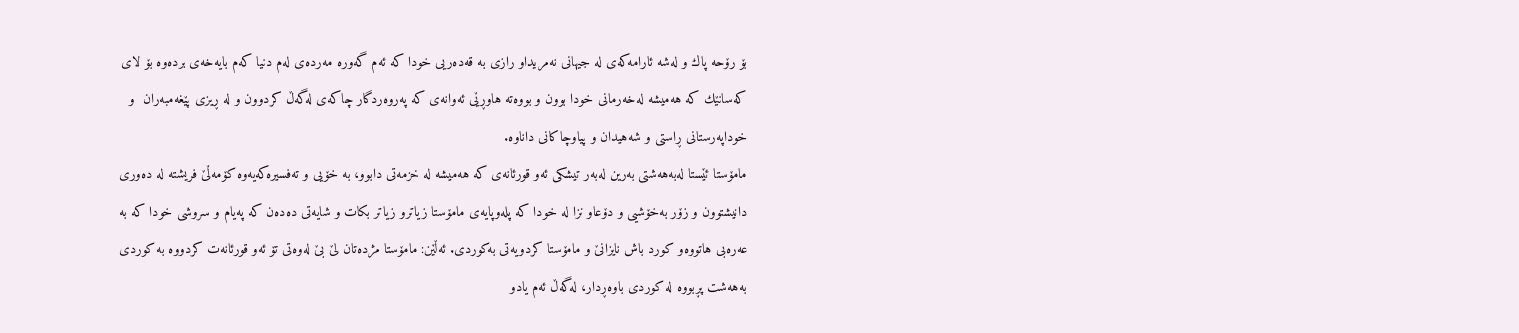بۆ رۆحه‌ پاك و له‌شه‌ ئارامه‌كه‌ی‌ له‌ جیهانی‌ نه‌مریداو رازی‌ به‌ قه‌ده‌ریی‌ خودا كه‌ ئه‌م گه‌وره‌ مه‌رده‌ی‌ له‌م دنیا كه‌م بایه‌خه‌ی‌ برده‌وه‌ بۆ لای‌ كه‌سانێك كه‌ هه‌میشه‌ له‌خه‌رمانی‌ خودا بوون و بووه‌ته‌ هاوڕێی‌ ئه‌وانه‌ی‌ كه‌ په‌روه‌ردگار چاكه‌ی‌ له‌گه‌ڵ كردوون و له‌ ڕیزی‌ پێغه‌مبه‌ران  و خوداپه‌رستانی‌ ڕاستی‌ و شه‌هیدان و پیاوچاكانی‌ داناوه‌.
مامۆستا ئێستا له‌به‌هه‌شتی‌ به‌رین له‌به‌ر تیشكی‌ ئه‌و قورئانه‌ی‌ كه‌ هه‌میشه‌ له‌ خزمه‌تی‌ دابوو، به‌ خۆیی‌ و ته‌فسیره‌كه‌یه‌وه‌ كۆمه‌ڵێ‌ فریشته‌ له‌ ده‌وری‌ دانیشتوون و زۆر به‌خۆشیی‌ و دۆعاو نزا له‌ خودا كه‌ پله‌وپایه‌ی‌ مامۆستا زیاترو زیاتر بكات و شایه‌تی‌ ده‌ده‌ن كه‌ په‌یام و سروشی‌ خودا كه‌ به‌ عه‌ره‌بی‌ هاتووه‌و كورد باش نایزانێ‌ و مامۆستا كردویه‌تی‌ به‌كوردی‌. ئه‌ڵێن: مامۆستا مژده‌تان لێ‌ بێ‌ له‌وه‌تی‌ تۆ ئه‌و قورئانه‌ت كردووه‌ به‌ كوردی‌ به‌هه‌شت پڕبووه‌ له‌ كوردی‌ باوه‌ڕدار، له‌گه‌ڵ ئه‌م یادو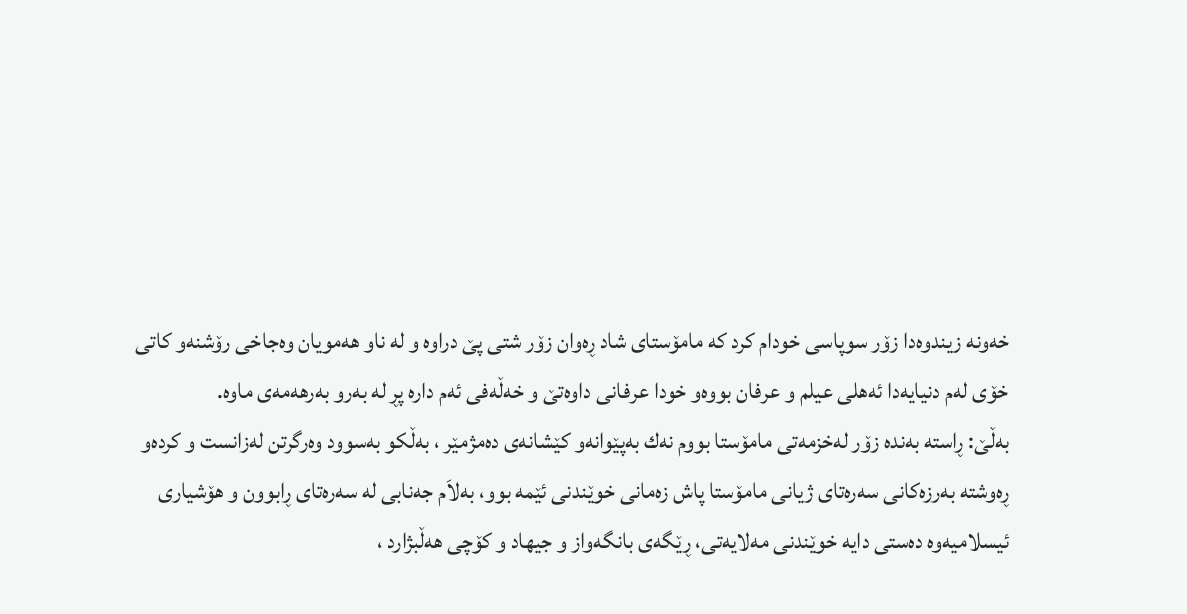خه‌ونه‌ زیندوه‌دا زۆر سوپاسی‌ خودام كرد كه‌ مامۆستای‌ شاد ڕه‌وان زۆر شتی‌ پێ‌ دراوه‌ و له‌ ناو هه‌مویان وه‌جاخی‌ رۆشنه‌و كاتی‌ خۆی‌ له‌م دنیایه‌دا ئه‌هلی‌ عیلم و عرفان بووه‌و خودا عرفانی‌ داوه‌تێ‌ و خه‌ڵه‌فی‌ ئه‌م داره‌ پڕ له‌ به‌رو به‌رهه‌مه‌ی‌ ماوه‌.
به‌ڵێ‌: ڕاسته‌ به‌نده‌ زۆر له‌خزمه‌تی‌ مامۆستا بووم نه‌ك به‌پێوانه‌و كێشانه‌ی‌ ده‌مژمێر ، به‌ڵكو به‌سوود وه‌رگرتن له‌زانست و كرده‌و ڕه‌وشته‌ به‌رزه‌كانی‌ سه‌ره‌تای‌ ژیانی‌ مامۆستا پاش زه‌مانی‌ خوێندنی‌ ئێمه‌ بوو، به‌لاَم جه‌نابی‌ له‌ سه‌ره‌تای‌ ڕابوون و هۆشیاری‌ ئیسلامیه‌وه‌ ده‌ستی‌ دایه‌ خوێندنی‌ مه‌لایه‌تی‌، ڕێگه‌ی‌ بانگه‌واز و جیهاد و كۆچی‌ هه‌ڵبژارد ،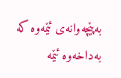به‌پێچه‌وانه‌ی‌ ئێمه‌وه‌ كه‌ به‌داخه‌وه‌ ئێمه‌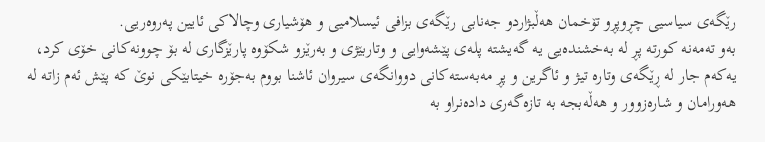رێگه‌ی‌ سیاسیی‌ چڕوپڕو تۆخمان هه‌ڵبژاردو جه‌نابی‌ رێگه‌ی‌ بزافی‌ ئیسلامیی‌ و هۆشیاری‌ وچالاكی‌ ئایین په‌روه‌ریی‌.
به‌و ته‌مه‌نه‌ كورته‌ پڕ له‌ به‌خشنده‌یی‌ یه‌ گه‌یشته‌ پله‌ی‌ پێشه‌وایی‌ و وتاربێژی‌ و به‌رێزو شكۆوه‌ پارێزگاری‌ له‌ بۆ چوونه‌كانی‌ خۆی‌ كرد، یه‌كه‌م جار له‌ ڕێگه‌ی‌ وتاره‌ تیژ و ئاگرین و پڕ مه‌به‌سته‌كانی‌ دووانگه‌ی‌ سیروان ئاشنا بووم به‌جۆره‌ خیتابێكی‌ نوێ‌ كه‌ پێش ئه‌م زاته‌ له‌ هه‌ورامان و شاره‌زوور و هه‌ڵه‌بجه‌ به‌ تازه‌گه‌ری‌ داده‌نراو به‌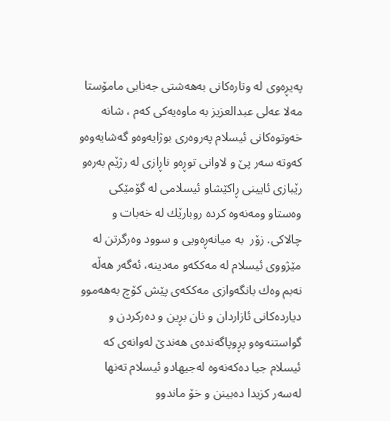په‌یڕه‌وی‌ له‌ وتاره‌كانی‌ به‌هه‌شتی‌ جه‌نابی‌ مامۆستا مه‌لا عه‌لی‌ عبدالعزیز به‌ ماوه‌یه‌كی‌ كه‌م ، شانه‌ خه‌وتوه‌كانی‌ ئیسلام په‌روه‌ری‌ بوژایه‌وه‌و گه‌شایه‌وه‌و كه‌وته‌ سه‌ر پێ‌ و لاوانی‌ توڕه‌و ناڕازی‌ له‌ رژێم به‌ره‌و رێبازی‌ ئایینی‌ ڕاكێشاو ئیسلامی‌ له‌ گۆمێكی‌ وه‌ستاو ومه‌نه‌وه‌ كرده‌ روبارێك له‌ خه‌بات و چالاكی‌. زۆر  به‌ میانه‌ڕه‌ویی‌ و سوود وه‌رگرتن له‌ مێژووی‌ ئیسلام له‌ مه‌ككه‌و مه‌دینه‌، ئه‌گه‌ر هه‌ڵه‌ نه‌بم وه‌ك بانگه‌وازی‌ مه‌ككه‌ی‌ پێش كۆچ به‌هه‌موو دیارده‌كانی‌ ئازاردان و نان بڕین و ده‌ركردن و گواستنه‌وه‌و پڕوپاگه‌نده‌ی‌ هه‌ندێ‌ له‌وانه‌ی‌ كه‌ ئیسلام جیا ده‌كه‌نه‌وه‌ له‌جیهادو ئیسلام ته‌نها له‌سه‌ر كزیدا ده‌بینن و خۆ ماندوو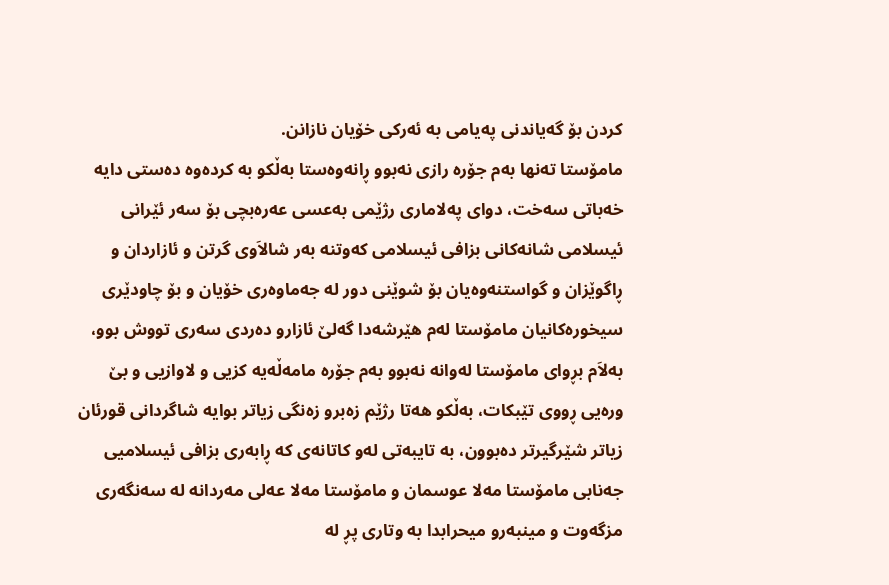كردن بۆ گه‌یاندنی‌ په‌یامی‌ به‌ ئه‌ركی‌ خۆیان نازانن.
مامۆستا ته‌نها به‌م جۆره‌ رازی‌ نه‌بوو ڕانه‌وه‌ستا به‌ڵكو به‌ كرده‌وه‌ ده‌ستی‌ دایه‌ خه‌باتی‌ سه‌خت، دوای‌ په‌لاماری‌ رژێمی‌ به‌عسی عه‌ره‌بچی‌ بۆ سه‌ر ئێرانی‌ ئیسلامی‌ شانه‌كانی‌ بزافی‌ ئیسلامی‌ كه‌وتنه‌ به‌ر شالاَوی‌ گرتن و ئازاردان و ڕاگوێزان و گواستنه‌وه‌یان بۆ شوێنی‌ دور له‌ جه‌ماوه‌ری‌ خۆیان و بۆ چاودێری‌ سیخوره‌كانیان مامۆستا له‌م هێرشه‌دا گه‌لێ‌ ئازارو ده‌ردی‌ سه‌ری‌ تووش بوو، به‌لاَم بڕوای‌ مامۆستا له‌وانه‌ نه‌بوو به‌م جۆره‌ مامه‌ڵه‌یه‌ كزیی‌ و لاوازیی‌ و بێ‌ وره‌یی‌ ڕووی‌ تێبكات، به‌ڵكو هه‌تا رژێم زه‌برو زه‌نگی‌ زیاتر بوایه‌ شاگردانی‌ قورئان زیاتر شێرگیرتر ده‌بوون، به‌ تایبه‌تی‌ له‌و كاتانه‌ی‌ كه‌ ڕابه‌ری‌ بزافی‌ ئیسلامیی‌ جه‌نابی‌ مامۆستا مه‌لا عوسمان و مامۆستا مه‌لا عه‌لی‌ مه‌ردانه‌ له‌ سه‌نگه‌ری‌ مزگه‌وت و مینبه‌رو میحرابدا به‌ وتاری‌ پڕ له‌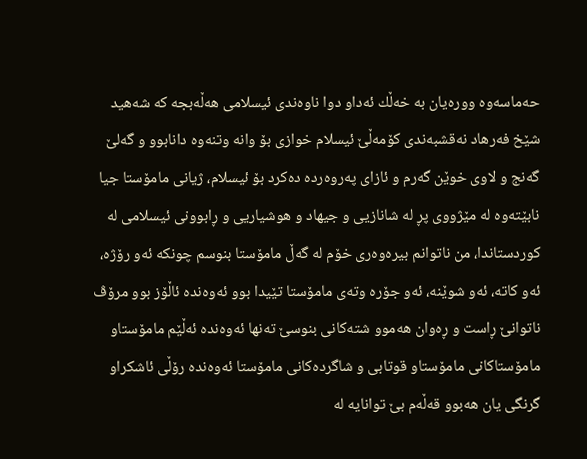حه‌ماسه‌وه‌ ووره‌یان به‌ خه‌ڵك ئه‌داو دوا ناوه‌ندی‌ ئیسلامی‌ هه‌ڵه‌بجه‌ كه‌ شه‌هید شێخ فه‌رهاد نه‌قشبه‌ندی‌ كۆمه‌ڵێ‌ ئیسلام خوازی‌ بۆ وانه‌ وتنه‌وه‌ دانابوو و گه‌لێ‌ گه‌نج و لاوی‌ خوێن گه‌رم و ئازای‌ په‌روه‌رده‌ ده‌كرد بۆ ئیسلام، ژیانی‌ مامۆستا جیا نابێته‌وه‌ له‌ مێژووی‌ پڕ له‌ شانازیی‌ و جیهاد و هوشیاریی‌ و ڕابوونی‌ ئیسلامی‌ له‌ كوردستاندا، من ناتوانم بیره‌وه‌ری‌ خۆم له‌ گه‌ڵ مامۆستا بنوسم چونكه‌ ئه‌و رۆژه‌، ئه‌و كاته‌، ئه‌و شوێنه‌، ئه‌و جۆره‌ وته‌ی‌ مامۆستا تێیدا بوو ئه‌وه‌نده‌ ئاڵۆز بوو مرۆڤ ناتوانێ‌ ڕاست و ڕه‌وان هه‌موو شته‌كانی‌ بنوسێ‌ ته‌نها ئه‌وه‌نده‌ ئه‌ڵێم مامۆستاو مامۆستاكانی‌ مامۆستاو قوتابی‌ و شاگرده‌كانی‌ مامۆستا ئه‌وه‌نده‌ رۆڵی‌ ئاشكراو گرنگی‌ یان هه‌بوو قه‌ڵه‌م بێ‌ توانایه‌ له‌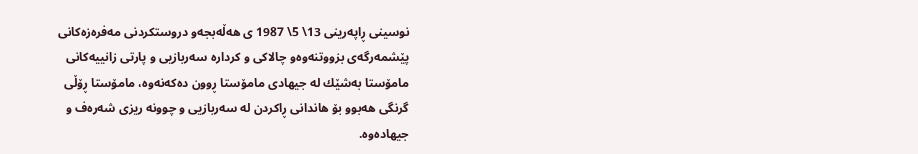نوسینی‌ ڕاپه‌رینی‌ 13\ 5\ 1987 ی‌ هه‌ڵه‌بجه‌و دروستكردنی‌ مه‌فره‌زه‌كانی‌ پێشمه‌رگه‌ی‌ بزووتنه‌وه‌و چالاكی‌ و كرداره‌ سه‌ربازیی‌ و پارتی‌ زانییه‌كانی‌ مامۆستا به‌شێك له‌ جیهادی‌ مامۆستا ڕوون ده‌كه‌نه‌وه‌، مامۆستا ڕۆڵی‌ گرنگی‌ هه‌بوو بۆ هاندانی‌ ڕاكردن له‌ سه‌ربازیی‌ و چوونه‌ ریزی‌ شه‌ره‌ف و جیهاده‌وه‌.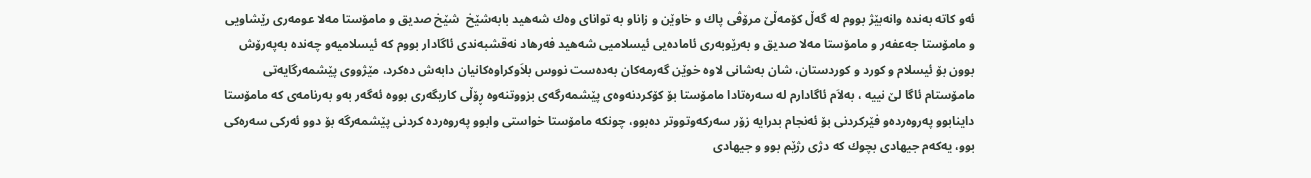ئه‌و كاته‌ به‌نده‌ وانه‌بێژ بووم له‌ گه‌ڵ كۆمه‌ڵێ‌ مرۆڤی‌ پاك و خاوێن و زاناو به‌ توانای‌ وه‌ك شه‌هید بابه‌شێخ  شێخ صدیق و مامۆستا مه‌لا عومه‌ری‌ رێشاویی‌ و مامۆستا جه‌عفه‌ر و مامۆستا مه‌لا صدیق و به‌رێوبه‌ری‌ ئاماده‌یی‌ ئیسلامیی‌ شه‌هید فه‌رهاد نه‌قشبه‌ندی‌ ئاگادار بووم كه‌ ئیسلامیه‌و چه‌نده‌ به‌په‌رۆش بوون بۆ ئیسلام و كورد و كوردستان، شان به‌شانی‌ لاوه‌ خوێن گه‌رمه‌كان به‌ده‌ست نووس بلاَوكراوه‌كانیان دابه‌ش ده‌كرد، مێژووی‌ پێشمه‌رگایه‌تی‌ مامۆستام ئاگا لێ‌ نییه‌ ، به‌لاَم ئاگادارم له‌ سه‌ره‌تادا مامۆستا بۆ كۆكردنه‌وه‌ی‌ پێشمه‌رگه‌ی‌ بزووتنه‌وه‌ ڕۆڵی‌ كاریگه‌ری‌ بووه‌ ئه‌گه‌ر به‌و به‌رنامه‌ی‌ كه‌ مامۆستا داینابوو په‌روه‌رده‌و فێركردنی‌ بۆ ئه‌نجام بدرایه‌ زۆر سه‌ركه‌وتووتر ده‌بوو، چونكه‌ مامۆستا خواستی‌ وابوو په‌روه‌رده‌ كردنی‌ پێشمه‌رگه‌ بۆ دوو ئه‌ركی‌ سه‌ره‌كی‌ بوو، یه‌كه‌م جیهادی‌ بچوك كه‌ دژی‌ رژێم بوو و جیهادی‌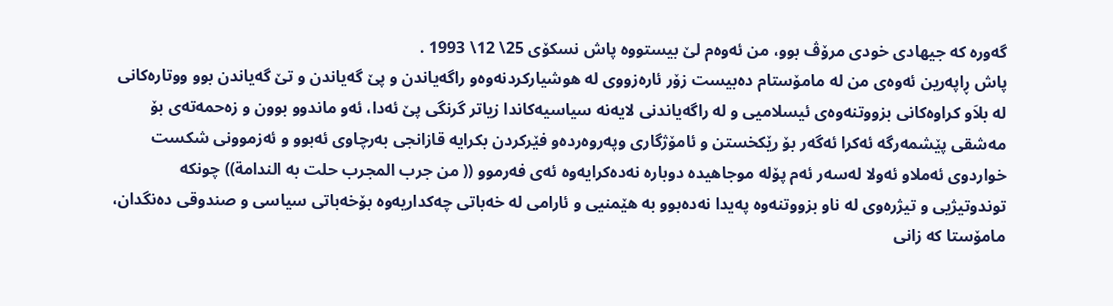گه‌وره‌ كه‌ جیهادی‌ خودی‌ مرۆڤ بوو، من ئه‌وه‌م لێ‌ بیستووه‌ پاش نسكۆی‌ 25\ 12\ 1993 .
پاش ڕاپه‌رین ئه‌وه‌ی‌ من له‌ مامۆستام ده‌بیست زۆر ئاره‌زووی‌ له‌ هوشیاركردنه‌وه‌و راگه‌یاندن و پێ‌ گه‌یاندن و تێ‌ گه‌یاندن بوو ووتاره‌كانی‌ له‌ بلاَو كراوه‌كانی‌ بزووتنه‌وه‌ی‌ ئیسلامیی‌ و له‌ راگه‌یاندنی‌ لایه‌نه‌ سیاسیه‌كاندا زیاتر گرنگی‌ پێ‌ ئه‌دا، ئه‌و ماندوو بوون و زه‌حمه‌ته‌ی‌ بۆ مه‌شقی‌ پێشمه‌رگه‌ ئه‌كرا ئه‌گه‌ر بۆ رێكخستن و ئامۆژگاری‌ وپه‌روه‌رده‌و فێركردن بكرایه‌ قازانجی‌ به‌رچاوی‌ ئه‌بوو و ئه‌زموونی‌ شكست خواردوی‌ ئه‌ملاو ئه‌ولا له‌سه‌ر ئه‌م پۆله‌ موجاهیده‌ دوباره‌ نه‌ده‌كرایه‌وه‌ ئه‌ی‌ فه‌رموو (( من جرب المجرب حلت به‌ الندامة)) چونكه‌ توندوتیژیی‌ و تیژره‌وی‌ له‌ ناو بزووتنه‌وه‌ په‌یدا نه‌ده‌بوو به‌ هێمنیی‌ و ئارامی‌ له‌ خه‌باتی‌ چه‌كداریه‌وه‌ بۆخه‌باتی‌ سیاسی‌ و صندوقی‌ ده‌نگدان، مامۆستا كه‌ زانی‌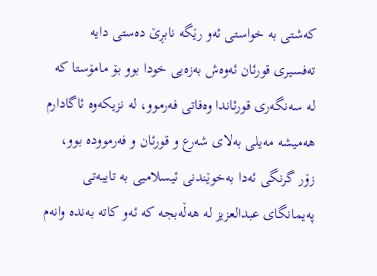كه‌شتی‌ به‌ خواستی‌ ئه‌و رێگه‌ نابڕێ‌ ده‌ستی‌ دایه‌ ته‌فسیری‌ قورئان ئه‌وه‌ش به‌زه‌یی‌ خودا بوو بۆ مامۆستا كه‌ له‌ سه‌نگه‌ری‌ قورئاندا وه‌فاتی‌ فه‌رموو، له‌ نزیكه‌وه‌ ئاگادارم هه‌میشه‌ مه‌یلی‌ به‌لای‌ شه‌رع و قورئان و فه‌رمووده‌ بوو، زۆر گرنگی‌ ئه‌دا به‌خوێندنی‌ ئیسلامیی‌ به‌ تایبه‌تی‌ په‌یمانگای‌ عبدالعزیز له‌ هه‌ڵه‌بجه‌ كه‌ ئه‌و كاته‌ به‌نده‌ وانه‌م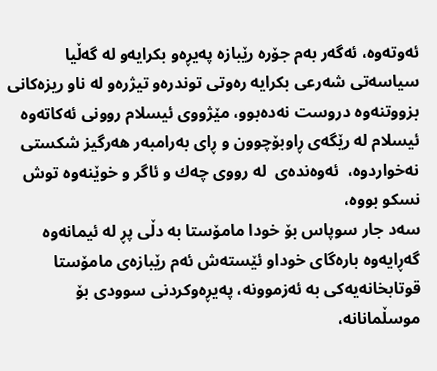ئه‌وته‌وه‌، ئه‌گه‌ر به‌م جۆره‌ رێبازه‌ په‌یڕه‌و بكرایه‌و له‌ گه‌ڵیا سیاسه‌تی‌ شه‌رعی‌ بكرایه‌ ره‌وتی‌ توندره‌و تیژره‌و له‌ ناو ریزه‌كانی‌ بزووتنه‌وه‌ دروست نه‌ده‌بوو، مێژووی‌ ئیسلام روونی‌ ئه‌كاته‌وه‌ ئیسلام له‌ رێگه‌ی‌ ڕاوبۆچوون و ڕای‌ به‌رامبه‌ر هه‌رگیز شكستی‌ نه‌خواردوه‌،  ئه‌وه‌نده‌ی‌  له‌ رووی‌ چه‌ك و ئاگر و خوێنه‌وه‌ توش نسكو بووه‌،
سه‌د جار سوپاس بۆ خودا مامۆستا به‌ دڵی‌ پڕ له‌ ئیمانه‌وه‌ گه‌ڕایه‌وه‌ باره‌گای‌ خوداو ئێسته‌ش ئه‌م رێبازه‌ی‌ مامۆستا قوتابخانه‌یه‌كی‌ به‌ ئه‌زموونه‌، په‌یڕه‌وكردنی‌ سوودی‌ بۆ موسڵمانانه‌،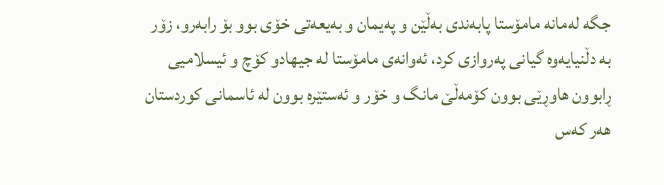جگه‌ له‌مانه‌ مامۆستا پابه‌ندی‌ به‌ڵێن و په‌یمان و به‌یعه‌تی‌ خۆی‌ بوو بۆ رابه‌رو، زۆر به‌ دڵنیایه‌وه‌ گیانی‌ په‌روازی‌ كرد، ئه‌وانه‌ی‌ مامۆستا له‌ جیهادو كۆچ و ئیسلامیی‌ ڕابوون هاوڕێی بوون كۆمه‌ڵێ‌ مانگ و خۆر و ئه‌ستێره‌ بوون له‌ ئاسمانی‌ كوردستان هه‌ر كه‌س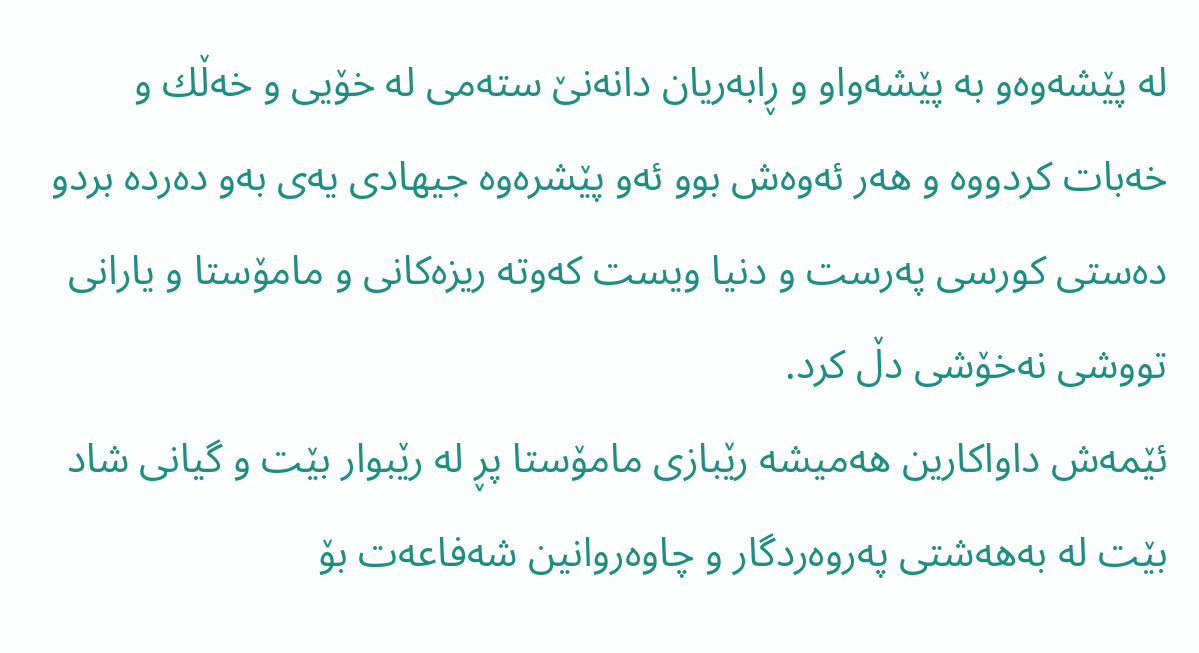له‌ پێشه‌وه‌و به‌ پێشه‌واو و ڕابه‌ریان دانه‌نێ‌ سته‌می‌ له‌ خۆیی‌ و خه‌ڵك و خه‌بات كردووه‌ و هه‌ر ئه‌وه‌ش بوو ئه‌و پێشره‌وه‌ جیهادی‌ یه‌ی‌ به‌و ده‌رده‌ بردو ده‌ستی‌ كورسی‌ په‌رست و دنیا ویست كه‌وته‌ ریزه‌كانی‌ و مامۆستا و یارانی‌ تووشی‌ نه‌خۆشی‌ دڵ كرد.
ئێمه‌ش داواكارین هه‌میشه‌ رێبازی‌ مامۆستا پڕ له‌ رێبوار بێت و گیانی‌ شاد بێت له‌ به‌هه‌شتی‌ په‌روه‌ردگار و چاوه‌روانین شه‌فاعه‌ت بۆ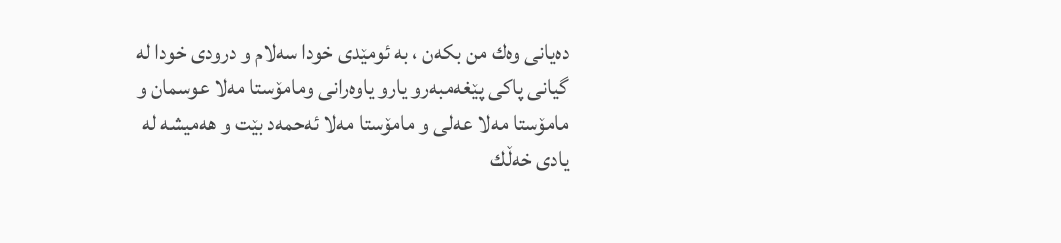ده‌یانی‌ وه‌ك من بكه‌ن ، به‌ ئومێدی‌ خودا سه‌لام و درودی‌ خودا له‌ گیانی‌ پاكی‌ پێغه‌مبه‌رو یارو یاوه‌رانی‌ ومامۆستا مه‌لا عوسمان و مامۆستا مه‌لا عه‌لی‌ و مامۆستا مه‌لا ئه‌حمه‌د بێت و هه‌میشه‌ له‌ یادی‌ خه‌ڵك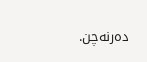ده‌رنه‌چن.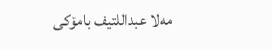مه‌لا عبداللتیف بامۆكی‌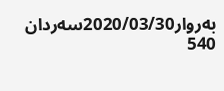بەروار2020/03/30سەردان 540